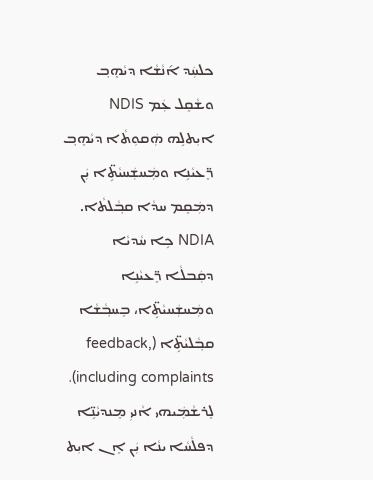ܟܠܚܲܕ ܐ݇ܢܵܫܵܐ ܕܝܵܗܸܒ݂ ܘܫܵܩܸܠ ܥܲܡ NDIS ܐܝܼܬܠܹܗ ܗܲܩܘܼܬܵܐ ܕܝܵܗܸܒ݂ ܪܸ̈ܥܝܵܢܹܐ ܘܡܲܚܫܲܚܝܵܬܹ̈ܐ ܝܲܢ ܕܡܲܩܸܡ ܚܕܵܐ ܩܒ݂ܵܠܬܵܐ.
NDIA ܟܹܐ ܚܵܕܝܵܐ ܕܩܲܒܠܵܐ ܪܸ̈ܥܝܵܢܹܐ ܘܡܲܚܫܲܚܝܵܬܹ̈ܐ، ܒܸܚܒ݂ܵܫܵܐ ܩܒ݂ܵܠܝܵܬܹ̈ܐ (feedback, including complaints)، ܠܸܪܫܵܡܲܝܗܝ ܐܵܢܝܼ ܡܸܢܕܝܵܢܹ̈ܐ ܕܦܠܵܚܵܐ ܝܢܵܐ ܝܲܢ ܐܸܢ ܐܝܼܬ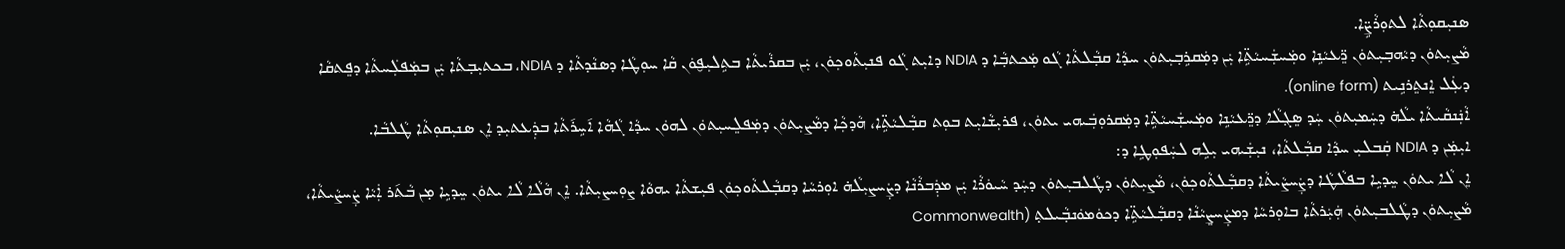ܣܢܝܼܩܘܼܬܵܐ ܠܬܘܼܪܵܨܹ̈ܐ.
ܡܵܨܝܼܬܘܿܢ ܕܝܵܗܒ݂ܝܼܬܘܿܢ ܪܸ̈ܥܝܵܢܹܐ ܘܡܲܚܫܲܚܝܵܬܹ̈ܐ ܝܲܢ ܕܡܲܩܪܹܒ݂ܝܼܬܘܿܢ ܚܕܵܐ ܩܒ݂ܵܠܬܵܐ ܓܵܘ ܡܲܟܬܒ݂ܵܐ ܕ NDIA ܕܐܝܼܬ ܓܵܘ ܦܢܝܼܬܵܘܟ݂ܘܿܢ، ܝܲܢ ܒܩܪܵܝܬܵܐ ܒܬܹܠܝܼܦ̮ܘܿܢ ܩܵܐ ܚܘܼܛܵܐ ܕܣܢܵܕܬܵܐ ܕ NDIA، ܒܟܬܝܼܒ݂ܬܵܐ ܝܲܢ ܒܡܲܦܠܲܚܬܵܐ ܕܦܸܬܩܵܐ ܕܥܲܠ ܐܸܢܬܸܪܢܹܝܬ (online form).
ܐܵܢܲܢܩܵܝܬܵܐ ܝܠܵܗ̇ ܕܚܲܡܝܼܬܘܿܢ ܚܲܕ ܣܸܓ݂ܠܵܐ ܕܪܸ̈ܥܝܵܢܹܐ ܘܡܲܚܫܲܚܝܵܬܹ̈ܐ ܕܡܲܩܪܘܼܒܲܝܗܝ ܝܬܘܿܢ، ܦܪܝܼܫܵܐܝܼܬ ܒܘܼܬ ܩܒ݂ܵܠܝܵܬܹ̈ܐ، ܗܵܕܟ݂ܵܐ ܕܡܵܨܝܼܬܘܿܢ ܕܡܲܦܠܸܚܝܼܬܘܿܢ ܠܗܘܿܢ ܚܕܵܐ ܓܵܗܵܐ ܐ݇ܚܹܪ݇ܬܵܐ ܒܕܲܥܬܝܼܕ ܐܸܢ ܣܢܝܼܩܘܼܬܵܐ ܛܵܠܒܵܐ.
ܐܝܼܡܲܢ ܕ NDIA ܩܲܒܠܝܼ ܚܕܵܐ ܩܒ݂ܵܠܬܵܐ، ܢܝܼܫܲܝܗܝ ܝܼܠܹܗ ܠܚܲܦܘܼܛܹܐ ܕ:
ܐܸܢ ܠܵܐ ܝܬܘܿܢ ܚܸܕܝܹܐ ܒܦܠܵܛܵܐ ܕܨܲܚܨܵܝܬܵܐ ܕܩܒ݂ܵܠܬܵܘܟ݂ܘܿܢ، ܡܵܨܝܼܬܘܿܢ ܕܛܵܠܒܝܼܬܘܿܢ ܕܚܲܕ ܚܵܝܘܿܪܵܐ ܝܲܢ ܡܕܲܒܪܵܢܵܐ ܕܨܲܚܨܝܼܠܵܗ̇ ܐܘܼܪܚܵܐ ܕܩܒ݂ܵܠܬܵܘܟ݂ܘܿܢ ܦܝܼܫܬܵܐ ܝܗܘܵܐ ܨܘܼܚܨܝܼܬܵܐ. ܐܸܢ ܗܵܠܵܐ ܠܵܐ ܝܬܘܿܢ ܚܸܕܝܹܐ ܡ̣ܢ ܒܵܬ݇ܪ ܐܲܝܵܐ ܨܲܚܨܵܝܬܵܐ، ܡܵܨܝܼܬܘܿܢ ܕܛܵܠܒܝܼܬܘܿܢ ܗܲܝܲܪܬܵܐ ܒܐܘܼܪܚܵܐ ܕܡܨܲܚܨܸܝܵܢܵܐ ܕܩܒ݂ܵܠܝܵܬܹ̈ܐ ܕܟܘܿܡܘܿܢܒ݂ܵܝܠܬ̣ (Commonwealth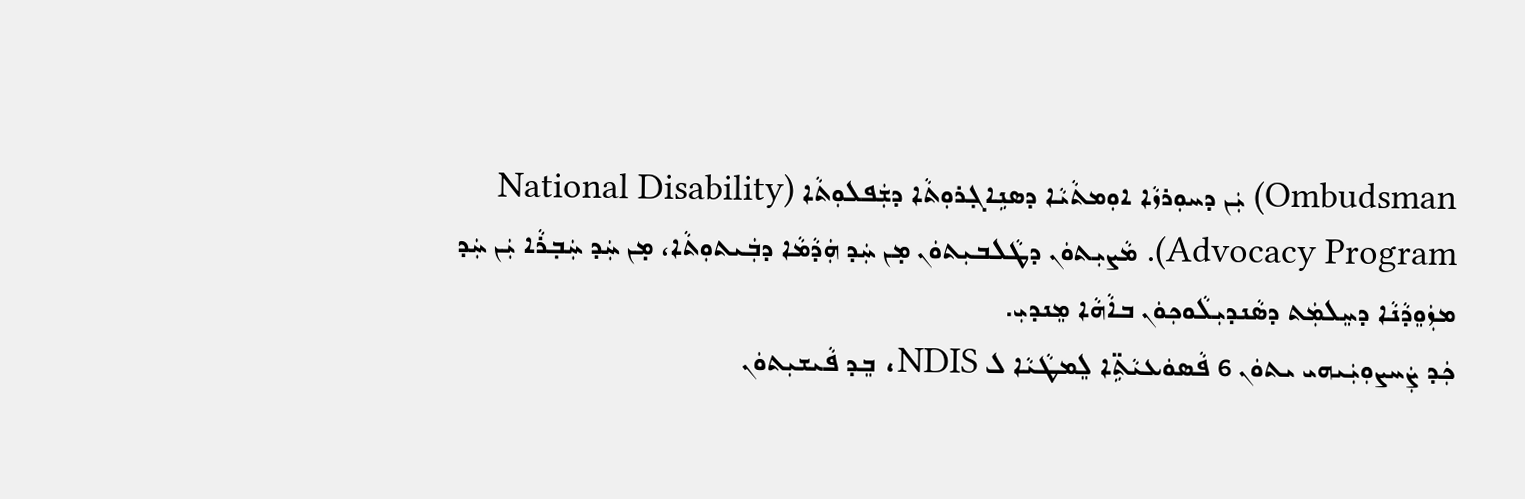Ombudsman) ܝܲܢ ܕܚܘܼܪܙܵܐ ܐܘܼܡܬܵܝܵܐ ܕܣܢܹܐܓ݂ܪܘܼܬܵܐ ܕܫܲܦܠܘܼܬܵܐ (National Disability Advocacy Program). ܡܵܨܝܼܬܘܿܢ ܕܛܵܠܒܝܼܬܘܿܢ ܡ̣ܢ ܚܲܕ ܗܲܕܵܡܵܐ ܕܒܲܝܬܘܼܬܵܐ، ܡ̣ܢ ܚܲܕ ܚܲܒ݂ܪܵܐ ܝܲܢ ܚܲܕ ܡܙܲܘܸܕܵܢܵܐ ܕܚܸܠܡܲܬ ܕܣܵܢܕܝܼܠܵܘܟ݂ܘܿܢ ܒܐܵܗܵܐ ܡܸܢܕܝܼ.
ܟܲܕ ܨܲܚܨܘܼܝܲܝܗܝ ܝܬܘܿܢ 6 ܦܵܣܘܿܥܝܵܬܹ̈ܐ ܠܸܡܛܵܝܵܐ ܠ NDIS، ܒܸܕ ܦܵܝܫܝܼܬܘܿܢ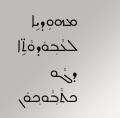ܡܗܘܼܕܝܹܐ ܠܥܵܒ݂ܘܿܕܘܵܬܹ̈ܐ ܕܓܵܘ ܟܬܵܒ݂ܵܘܟ݂ܘܿܢ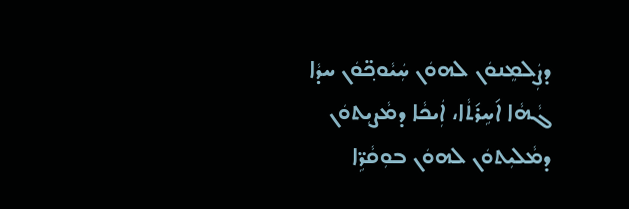ܕܨܲܠܡܸܢܘܿܢ ܠܗܘܿܢ ܚܲܝܵܘܟ݂̈ܘܿܢ ܚܕܵܐ ܓܵܗܵܐ ܐ݇ܚܹܪ݇ܬܵܐ، ܐܲܝܟܵܐ ܕܡܵܨܝܼܬܘܿܢ ܕܡܵܠܝܼܬܘܿܢ ܠܗܘܿܢ ܒܘܼܩܵܪܹ̈ܐ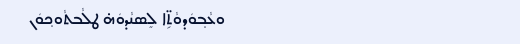ܘܥܵܒ݂ܘܿܕܘܵܬܹ̈ܐ ܠܸܣܢܵܕܘܿܗ̇ ܛܠܵܒܬܵܘܟ݂ܘܿܢ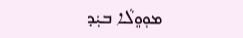ܡܘܼܘܸܠܵܐ ܒܝܲܕ